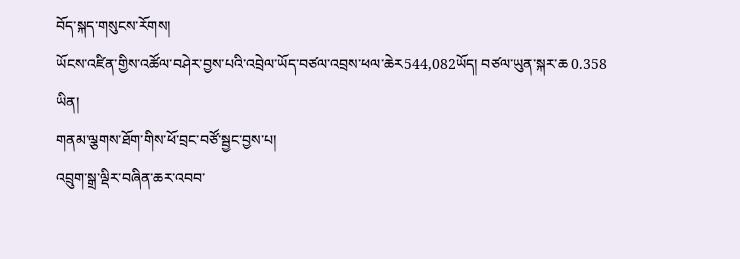བོད་སྐད་གསུངས་རོགས།
ཡོངས་འཛིན་གྱིས་འཚོལ་བཤེར་བྱས་པའི་འབྲེལ་ཡོད་བཙལ་འབྲས་ཕལ་ཆེར544,082ཡོད། བཙལ་ཡུན་སྐར་ཆ 0.358
ཡིན།
གནམ་ལྕགས་ཐོག་གིས་ཕོ་བྲང་བཙོ་སྦྱང་བྱས་པ།
འབྲུག་སྒྲ་ལྡིར་བཞིན་ཆར་འབབ་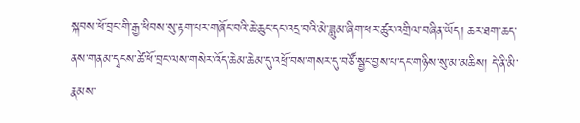སྐབས་ཕོ་བྲང་གི་རྒྱ་ཕིབས་སུ་རྟག་པར་གཞོང་བའི་ཆེ་ཆུང་དང་འདྲ་བའི་མེ་ཟླུམ་ཞིག་ཕར་ཚུར་འགྲིལ་བཞིན་ཡོད། ཆར་ཐག་ཆད་ནས་གནམ་དྭངས་ཚེ་ཕོ་བྲང་ལས་གསེར་འོད་ཆེམ་ཆེམ་དུ་འཕྲོ་བས་གསར་དུ་བཙོ་སྦྱང་བྱས་པ་དང་གཉིས་སུ་མ་མཆིས། དེ་ནི་མི་རྣམས་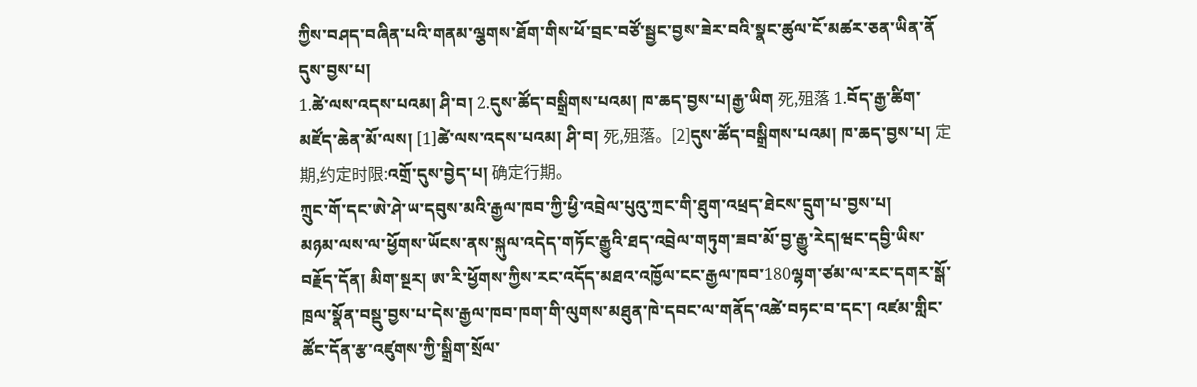ཀྱིས་བཤད་བཞིན་པའི་གནམ་ལྕགས་ཐོག་གིས་ཕོ་བྲང་བཙོ་སྦྱང་བྱས་ཟེར་བའི་སྣང་ཚུལ་ངོ་མཚར་ཅན་ཡིན་ནོ
དུས་བྱས་པ།
1.ཚེ་ལས་འདས་པའམ། ཤི་བ། 2.དུས་ཚོད་བསྒྲིགས་པའམ། ཁ་ཆད་བྱས་པ།རྒྱ་ཡིག 死,殂落 1.བོད་རྒྱ་ཚིག་མཛོད་ཆེན་མོ་ལས། [1]ཚེ་ལས་འདས་པའམ། ཤི་བ། 死,殂落。[2]དུས་ཚོད་བསྒྲིགས་པའམ། ཁ་ཆད་བྱས་པ། 定期,约定时限:འགྲོ་དུས་བྱེད་པ། 确定行期。
ཀྲུང་གོ་དང་ཨེ་ཤེ་ཡ་དབུས་མའི་རྒྱལ་ཁབ་ཀྱི་ཕྱི་འབྲེལ་པུའུ་ཀྲང་གི་ཐུག་འཕྲད་ཐེངས་དྲུག་པ་བྱས་པ།
མཉམ་ལས་ལ་ཕྱོགས་ཡོངས་ནས་སྐུལ་འདེད་གཏོང་རྒྱུའི་ཐད་འབྲེལ་གཏུག་ཟབ་མོ་བྱ་རྒྱུ་རེད།ཝང་དབྱི་ཡིས་བརྗོད་དོན། མིག་སྔར། ཨ་རི་ཕྱོགས་ཀྱིས་རང་འདོད་མཐའ་འཁྱོལ་ངང་རྒྱལ་ཁབ་180ལྷག་ཙམ་ལ་རང་དགར་སྒོ་ཁྲལ་སྣོན་བསྡུ་བྱས་པ་དེས་རྒྱལ་ཁབ་ཁག་གི་ལུགས་མཐུན་ཁེ་དབང་ལ་གནོད་འཚེ་བཏང་བ་དང་། འཛམ་གླིང་ཚོང་དོན་རྩ་འཛུགས་ཀྱི་སྒྲིག་སྲོལ་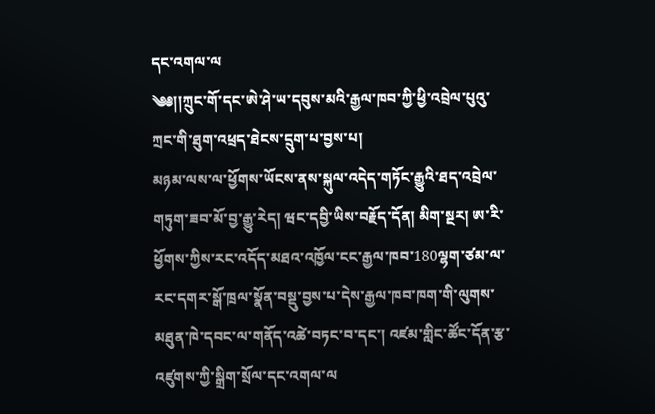དང་འགལ་ལ
༄༅།།ཀྲུང་གོ་དང་ཨེ་ཤེ་ཡ་དབུས་མའི་རྒྱལ་ཁབ་ཀྱི་ཕྱི་འབྲེལ་པུའུ་ཀྲང་གི་ཐུག་འཕྲད་ཐེངས་དྲུག་པ་བྱས་པ།
མཉམ་ལས་ལ་ཕྱོགས་ཡོངས་ནས་སྐུལ་འདེད་གཏོང་རྒྱུའི་ཐད་འབྲེལ་གཏུག་ཟབ་མོ་བྱ་རྒྱུ་རེད། ཝང་དབྱི་ཡིས་བརྗོད་དོན། མིག་སྔར། ཨ་རི་ཕྱོགས་ཀྱིས་རང་འདོད་མཐའ་འཁྱོལ་ངང་རྒྱལ་ཁབ་180ལྷག་ཙམ་ལ་རང་དགར་སྒོ་ཁྲལ་སྣོན་བསྡུ་བྱས་པ་དེས་རྒྱལ་ཁབ་ཁག་གི་ལུགས་མཐུན་ཁེ་དབང་ལ་གནོད་འཚེ་བཏང་བ་དང་། འཛམ་གླིང་ཚོང་དོན་རྩ་འཛུགས་ཀྱི་སྒྲིག་སྲོལ་དང་འགལ་ལ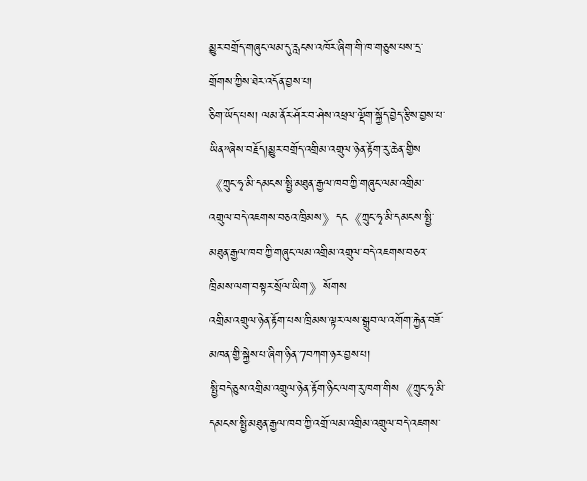མྱུར་བགྲོད་གཞུང་ལམ་དུ་རླངས་འཁོར་ཞིག་གི་ཁ་གཅུས་པས་དྲ་གྲོགས་ཀྱིས་ཐེར་འདོན་བྱས་པ།
ཅིག་ཡོད་པས། ལམ་ནོར་ཤོར་བ་ཤེས་འཕྲལ་ལྡོག་སྐྱོད་བྱེད་རྩིས་བྱས་པ་ཡིན”ཞེས་བརྗོད།མྱུར་བགྲོད་འགྲིམ་འགྲུལ་ཉེན་རྟོག་རུ་ཆེན་གྱིས《ཀྲུང་ཧྭ་མི་དམངས་སྤྱི་མཐུན་རྒྱལ་ཁབ་ཀྱི་གཞུང་ལམ་འགྲིམ་འགྲུལ་བདེ་འཇགས་བཅའ་ཁྲིམས》དང《ཀྲུང་ཧྭ་མི་དམངས་སྤྱི་མཐུན་རྒྱལ་ཁབ་ཀྱི་གཞུང་ལམ་འགྲིམ་འགྲུལ་བདེ་འཇགས་བཅའ་ཁྲིམས་ལག་བསྟར་སྲོལ་ཡིག》སོགས
འགྲིམ་འགྲུལ་ཉེན་རྟོག་པས་ཁྲིམས་ལྟར་ལས་སྒྲུབ་ལ་འགོག་རྐྱེན་བཟོ་མཁན་གྱི་སྐྱེས་པ་ཞིག་ཉིན་7བཀག་ཉར་བྱས་པ།
སྤྱི་བདེ་ཅུས་འགྲིམ་འགྲུལ་ཉེན་རྟོག་ཉིང་ལག་རུ་ཁག་གིས《ཀྲུང་ཧྭ་མི་དམངས་སྤྱི་མཐུན་རྒྱལ་ཁབ་ཀྱི་འགྲོ་ལམ་འགྲིམ་འགྲུལ་བདེ་འཇགས་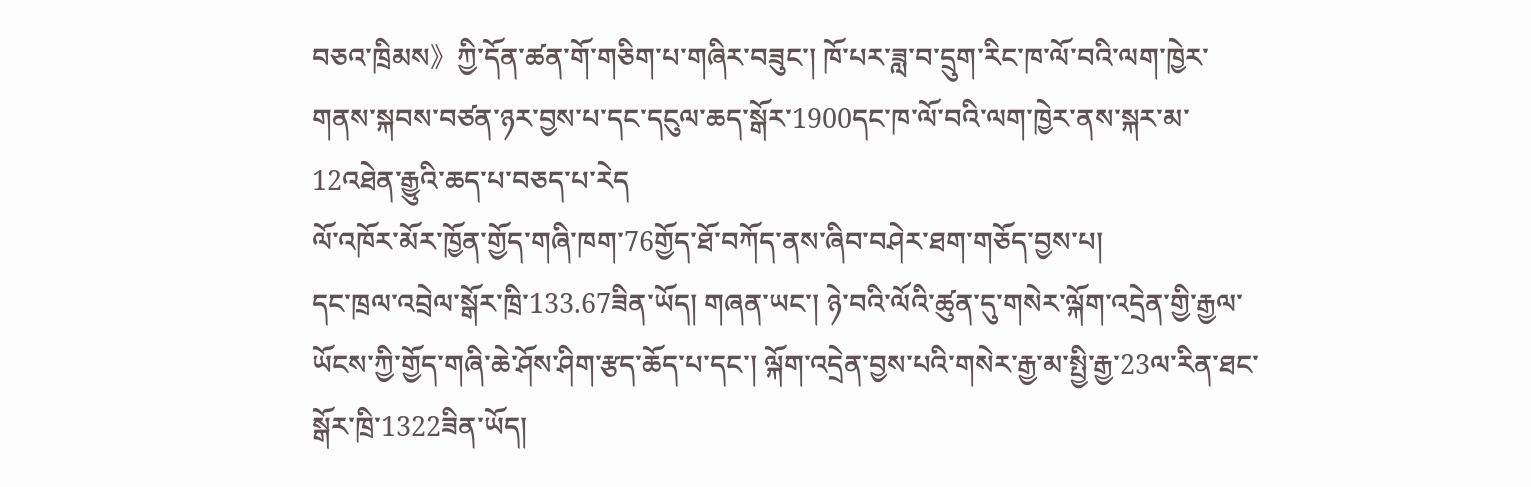བཅའ་ཁྲིམས》ཀྱི་དོན་ཚན་གོ་གཅིག་པ་གཞིར་བཟུང་། ཁོ་པར་ཟླ་བ་དྲུག་རིང་ཁ་ལོ་བའི་ལག་ཁྱེར་གནས་སྐབས་བཙན་ཉར་བྱས་པ་དང་དངུལ་ཆད་སྒོར་1900དང་ཁ་ལོ་བའི་ལག་ཁྱེར་ནས་སྐར་མ་12འཐེན་རྒྱུའི་ཆད་པ་བཅད་པ་རེད
ལོ་འཁོར་མོར་ཁྱོན་གྱོད་གཞི་ཁག་76གྱོད་ཐོ་བཀོད་ནས་ཞིབ་བཤེར་ཐག་གཅོད་བྱས་པ།
དང་ཁྲལ་འབྲེལ་སྒོར་ཁྲི་133.67ཟིན་ཡོད། གཞན་ཡང་། ཉེ་བའི་ལོའི་ཚུན་དུ་གསེར་ལྐོག་འདྲེན་གྱི་རྒྱལ་ཡོངས་ཀྱི་གྱོད་གཞི་ཆེ་ཤོས་ཤིག་རྩད་ཆོད་པ་དང་། ལྐོག་འདྲེན་བྱས་པའི་གསེར་རྒྱ་མ་སྤྱི་རྒྱ་23ལ་རིན་ཐང་སྒོར་ཁྲི་1322ཟིན་ཡོད།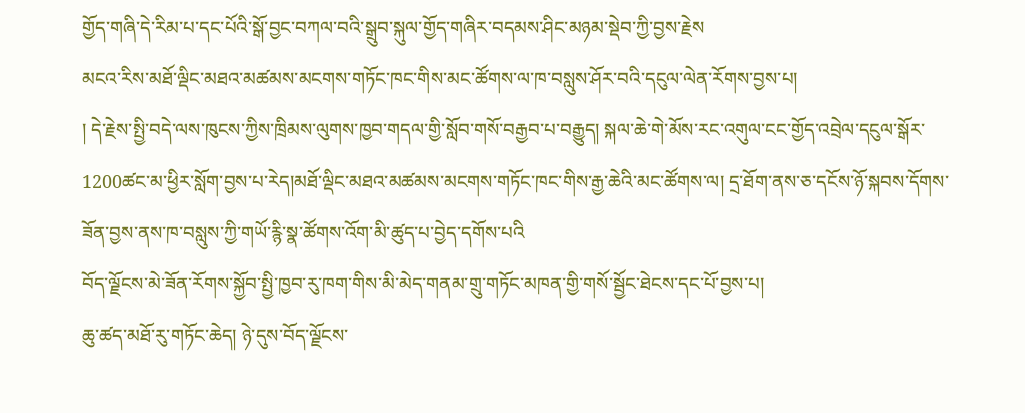གྱོད་གཞི་དེ་རིམ་པ་དང་པོའི་སྒོ་བྱང་བཀལ་བའི་སྒྲུབ་སྐུལ་གྱོད་གཞིར་བདམས་ཤིང་མཉམ་སྡེབ་ཀྱི་བྱས་རྗེས
མངའ་རིས་མཐོ་ལྡིང་མཐའ་མཚམས་མངགས་གཏོང་ཁང་གིས་མང་ཚོགས་ལ་ཁ་བསླུས་ཤོར་བའི་དངུལ་ལེན་རོགས་བྱས་པ།
། དེ་རྗེས་སྤྱི་བདེ་ལས་ཁུངས་ཀྱིས་ཁྲིམས་ལུགས་ཁྱབ་གདལ་གྱི་སློབ་གསོ་བརྒྱབ་པ་བརྒྱུད། སྐལ་ཆེ་གེ་མོས་རང་འགུལ་ངང་གྱོད་འབྲེལ་དངུལ་སྒོར་1200ཚང་མ་ཕྱིར་སློག་བྱས་པ་རེད།མཐོ་ལྡིང་མཐའ་མཚམས་མངགས་གཏོང་ཁང་གིས་རྒྱ་ཆེའི་མང་ཚོགས་ལ། དྲ་ཐོག་ནས་ཅ་དངོས་ཉོ་སྐབས་དོགས་ཟོན་བྱས་ནས་ཁ་བསླུས་ཀྱི་གཡོ་རྙི་སྣ་ཚོགས་འོག་མི་ཚུད་པ་བྱེད་དགོས་པའི
བོད་ལྗོངས་མེ་ཟོན་རོགས་སྐྱོབ་སྤྱི་ཁྱབ་རུ་ཁག་གིས་མི་མེད་གནམ་གྲུ་གཏོང་མཁན་གྱི་གསོ་སྦྱོང་ཐེངས་དང་པོ་བྱས་པ།
ཆུ་ཚད་མཐོ་རུ་གཏོང་ཆེད། ཉེ་དུས་བོད་ལྗོངས་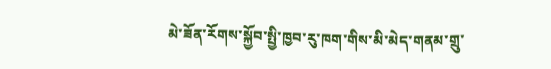མེ་ཟོན་རོགས་སྐྱོབ་སྤྱི་ཁྱབ་རུ་ཁག་གིས་མི་མེད་གནམ་གྲུ་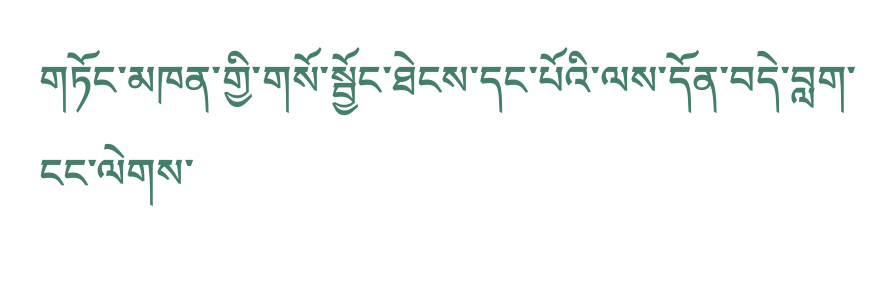གཏོང་མཁན་གྱི་གསོ་སྦྱོང་ཐེངས་དང་པོའི་ལས་དོན་བདེ་བླག་ངང་ལེགས་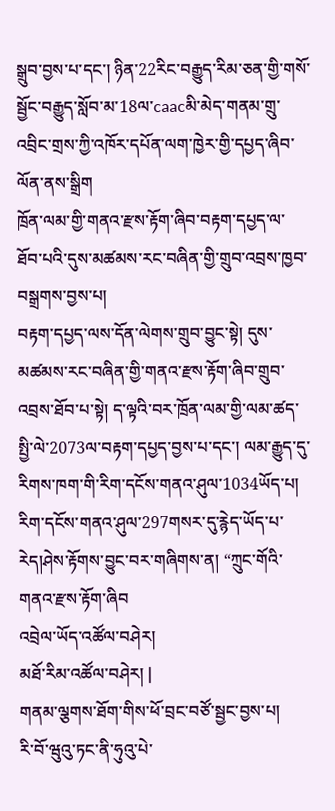སྒྲུབ་བྱས་པ་དང་། ཉིན་22རིང་བརྒྱུད་རིམ་ཅན་གྱི་གསོ་སྦྱོང་བརྒྱུད་སློབ་མ་18ལ་caacམི་མེད་གནམ་གྲུ་འབྲིང་གྲས་ཀྱི་འཁོར་དཔོན་ལག་ཁྱེར་གྱི་དཔྱད་ཞིབ་ལོན་ནས་སྒྲིག
ཁྲོན་ལམ་གྱི་གནའ་རྫས་རྟོག་ཞིབ་བརྟག་དཔྱད་ལ་ཐོབ་པའི་དུས་མཚམས་རང་བཞིན་གྱི་གྲུབ་འབྲས་ཁྱབ་བསྒྲགས་བྱས་པ།
བརྟག་དཔྱད་ལས་དོན་ལེགས་གྲུབ་བྱུང་སྟེ། དུས་མཚམས་རང་བཞིན་གྱི་གནའ་རྫས་རྟོག་ཞིབ་གྲུབ་འབྲས་ཐོབ་པ་སྟེ། ད་ལྟའི་བར་ཁྲོན་ལམ་གྱི་ལམ་ཚད་སྤྱི་ལེ་2073ལ་བརྟག་དཔྱད་བྱས་པ་དང་། ལམ་རྒྱུད་དུ་རིགས་ཁག་གི་རིག་དངོས་གནའ་ཤུལ་1034ཡོད་པ། རིག་དངོས་གནའ་ཤུལ་297གསར་དུ་རྙེད་ཡོད་པ་རེད།ཤེས་རྟོགས་བྱུང་བར་གཞིགས་ན། “ཀྲུང་གོའི་གནའ་རྫས་རྟོག་ཞིབ
འབྲེལ་ཡོད་འཚོལ་བཤེར།
མཐོ་རིམ་འཚོལ་བཤེར། |
གནམ་ལྕགས་ཐོག་གིས་ཕོ་བྲང་བཙོ་སྦྱང་བྱས་པ།
རི་བོ་ཝུའུ་ཏང་ནི་ཧུའུ་པེ་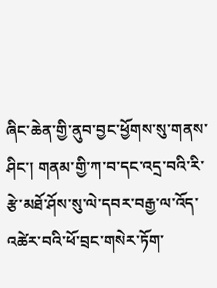ཞིང་ཆེན་གྱི་ནུབ་བྱང་ཕྱོགས་སུ་གནས་ཤིང་། གནམ་གྱི་ཀ་བ་དང་འདྲ་བའི་རི་རྩེ་མཐོ་ཤོས་སུ་ལེ་དབར་བརྒྱ་ལ་འོད་འཚེར་བའི་ཕོ་བྲང་གསེར་ཏོག་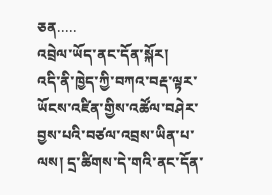ཅན.....
འབྲེལ་ཡོད་ནང་དོན་སྐོར།
འདི་ནི་ཁྱེད་ཀྱི་བཀའ་བརྡ་ལྟར་ཡོངས་འཛིན་གྱིས་འཚོལ་བཤེར་བྱས་པའི་བཙལ་འབྲས་ཡིན་པ་ལས། དྲ་ཚིགས་དེ་གའི་ནང་དོན་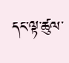དང་ལྟ་ཚུལ་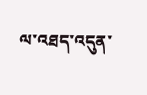ལ་འཐད་འདུན་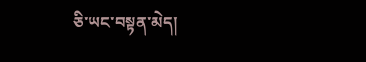ཅི་ཡང་བསྟན་མེད།